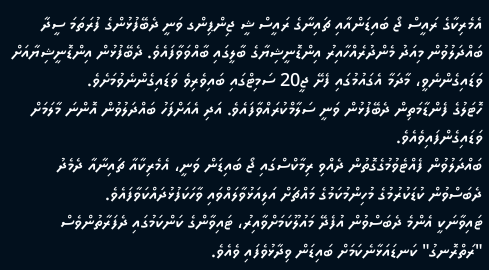އެމެރިކާގެ ރައީސް ޖޯ ބައިޑަންއާއި ޗައިނާގެ ރައީސް ޝީ ޖިންޕިންގ ވަނީ ދެބޭފުޅުންގެ ފުރަތަމަ ސީދާ ބައްދަލުވުން މިއަދު މެންދުރެއްހާއިރު އިންޑޮނީޝިޔާގެ ބާލީގައި ބާއްވަވާފައެވެ. ދެބޭފުޅުން އިންޑޮނީޝިޔާއަށް ވަޑައިގެންނެވީ، މާދަމާ އެގައުމުގައި ފެށޭ ޖީ20 ސަމިޓްގައި ބައިވެރިވެ ވަޑައިގެންނެވުމަށެވެ.
ހޮޓަލުގެ ފެންޑާމަތިން ދެބޭފުޅުން ވަނީ ސަލާމްކުރައްވާފައެވެ. އަދި އެއަށްފަހު ބައްދަލުވުން އޮންނަ މާލަމަށް ވަޑައިގެންފައިވެއެވެ.
ބައްދަލުވުން ފެއްޓެވުމުގެގޮތުން ދެއްވި ރިމާކްސްގައި ޖޯ ބައިޑަން ވަނީ، އެމެރިކާއާ ޗައިނާއާ ދެމެދު ދެބަސްވުން ކުޑަކުރުމުގެ މުހިންމުކަމުގެ މައްޗަށް އަލިއަޅުވާލައްވައި ވާހަކަފުޅުދައްކަވާފައެވެ.
ޓައިވާނަކީ އެންމެ ދެބަސްވުން އުފެދޭ މައުލޫކަމަށްވާއިރު، ޓައިވާންގެ ކަންކަމުގައި ދެފަރާތުންވެސް "ރަތްރޮނގު" ކަނޑައަޅާނެކަމަށް ބައިޑަން ވިދާޅުވެފައި ވެއެވެ.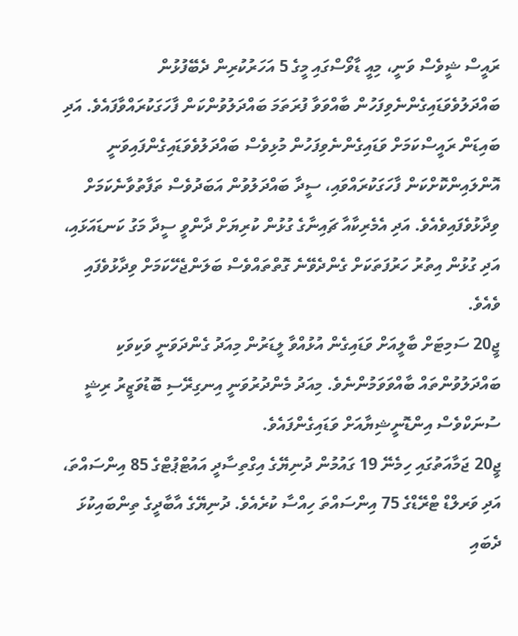ރައީސް ޝީވެސް ވަނީ، މިއީ ޑާވޯސްގައި މީގެ 5 އަހަރުކުރިން ދެބޭފުޅުން ބައްދަލުވެވަޑައިގެންނެވިފަހުން ބާއްވަވާ ފުރަތަމަ ބައްދަލުވުންކަން ފާހަގަކުރައްވާފައެވެ. އަދި ބައިޑަން ރައީސްކަމަށް ވަޑައިގެންނެވިފަހުން މުޅިވެސް ބައްދަލުވެވަޑައިގެންފައިވަނީ އޮންލައިންކޮށްކަން ފާހަގަކުރައްވައި، ސީދާ ބައްދަލުވުން އަބަދުވެސް ތަފާތުވާނެކަމަށް ވިދާޅުވެފައިވެއެވެ. އަދި އެމެރިކާއާ ޗައިނާގެ ގުޅުން ކުރިޔަށް ދާންވީ ސީދާ މަގު ކަނޑައަޅައި، އަދި ގުޅުން އިތުރު ހަރުފަތަކަށް ގެންދެވޭނެ ގޮތްތައްވެސް ބަލަންޖެހޭކަމަށް ވިދާޅުވެފައި ވެއެވެ.
ޖީ20 ސަމިޓަށް ބާލީއަށް ވަޑައިގެން އުޅުއްވާ ލީޑަރުން މިއަދު ގެންދަވަނީ ވަކިވަކި ބައްދަލުވުންތައް ބާއްވަވަމުންނެވެ. މިއަދު މެންދުރުވަނީ އިނގިރޭސި ބޮޑުވަޒީރު ރިޝީ ސުނަކްވެސް އިންޑޮނީޝިޔާއަށް ވަޑައިގެންފައެވެ.
ޖީ20 ޖަމާއަތުގައި ހިމެނޭ 19 ގައުމުން ދުނިޔޭގެ އިގްތިސާދީ އައުޓްޕުޓްގެ 85 އިންސައްތަ، އަދި ވަރލްޑް ޓްރޭޑްގެ 75 އިންސައްތަ ހިއްސާ ކުރެއެވެ. ދުނިޔޭގެ އާބާދީގެ ތިންބައިކުޅަ ދެބައި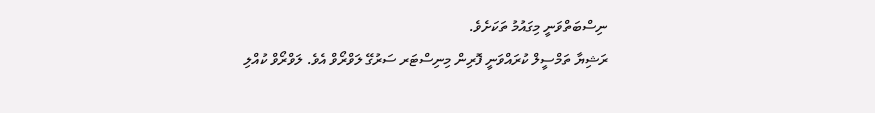ނިސްބަތްވަނީ މިގައުމު ތަކަށެވެ.
ރަޝިޔާ ތަމްސީލް ކުރައްވަނީ ފޮރިން މިނިސްޓަރ ސަރުގޭ ލަވްރޯވް އެވެ. ލަވްރޯވް ކުއްލި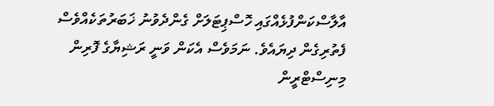އާލާސްކަންފުޅެއްގައި ހޮސްޕިޓަލަށް ގެންދެވުނު ޚަބަރުތަކެއްވެސް ފެތުރިގެން ދިޔައެވެ. ނަމަވެސް އެކަން ވަނީ ރަޝިޔާގެ ފޮރިން މިނިސްޓްރީން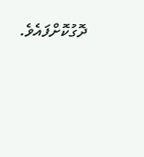ދޮގުކޮށްފައެވެ.